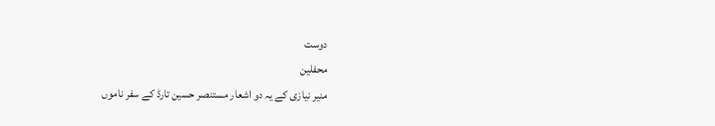دوست
محفلین
منیر نیازی کے یہ دو اشعار مستنصر حسین تارڈ کے سفر ناموں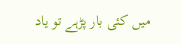میں کئی بار پڑہے تو یاد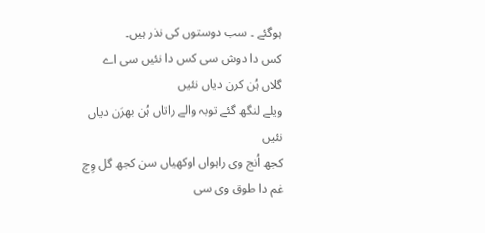ہوگئے ۔ سب دوستوں کی نذر ہیں۔
کس دا دوش سی کس دا نئیں سی اے گلاں ہُن کرن دیاں نئیں
ویلے لنگھ گئے توبہ والے راتاں ہُن بھرَن دیاں نئیں
کجھ اُنج وی راہواں اوکھیاں سن کجھ گل وِچ غم دا طوق وی سی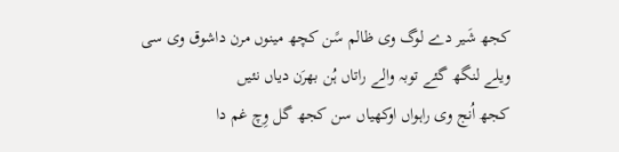کجھ شَیر دے لوگ وی ظالم سًن کچھ مینوں مرن داشوق وی سی
ویلے لنگھ گئے توبہ والے راتاں ہُن بھرَن دیاں نئیں
کجھ اُنج وی راہواں اوکھیاں سن کجھ گل وِچ غم دا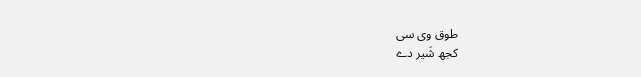طوق وی سی
کجھ شَیر دے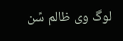لوگ وی ظالم سًن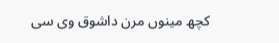کچھ مینوں مرن داشوق وی سی